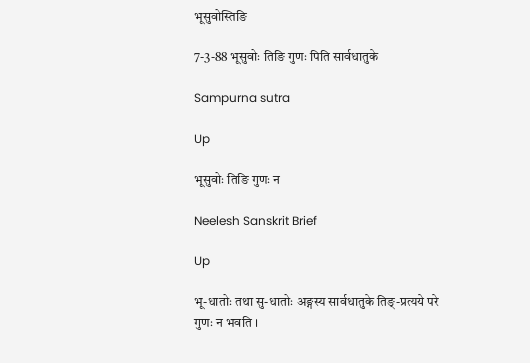भूसुवोस्तिङि

7-3-88 भूसुवोः तिङि गुणः पिति सार्वधातुके

Sampurna sutra

Up

भूसुवोः तिङि गुणः न

Neelesh Sanskrit Brief

Up

भू-धातोः तथा सु-धातोः अङ्गस्य सार्वधातुके तिङ्-प्रत्यये परे गुणः न भवति ।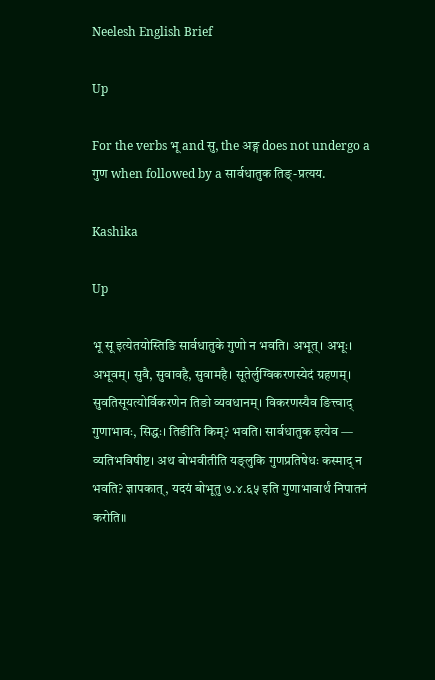Neelesh English Brief

Up

For the verbs भू and सु, the अङ्ग does not undergo a गुण when followed by a सार्वधातुक तिङ्-प्रत्यय.

Kashika

Up

भू सू इत्येतयोस्तिङि सार्वधातुके गुणो न भवति। अभूत्। अभूः। अभूवम्। सुवै, सुवावहै, सुवामहै। सूतेर्लुग्विकरणस्येदं ग्रहणम्। सुवतिसूयत्योर्विकरणेन तिङो व्यवधानम्। विकरणस्यैव ङित्त्वाद् गुणाभावः, सिद्धः। तिङीति किम्? भवति। सार्वधातुक इत्येव — व्यतिभविषीष्ट। अथ बोभवीतीति यङ्लुकि गुणप्रतिषेधः कस्माद् न भवति? ज्ञापकात्, यदयं बोभूतु ७.४.६५ इति गुणाभावार्थं निपातनं करोति॥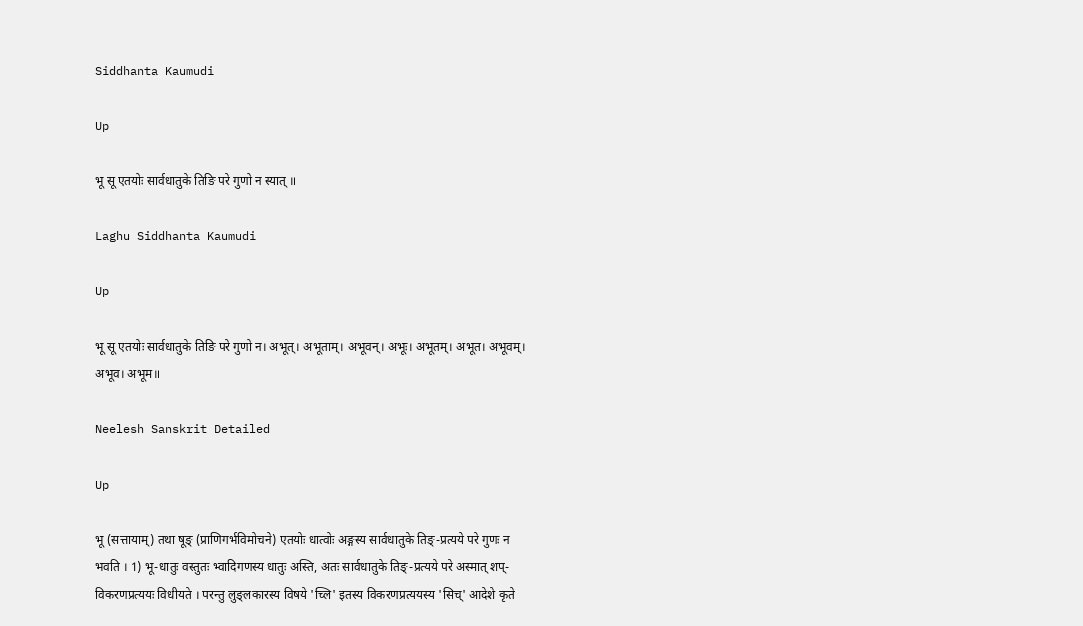Siddhanta Kaumudi

Up

भू सू एतयोः सार्वधातुके तिङि परे गुणो न स्यात् ॥

Laghu Siddhanta Kaumudi

Up

भू सू एतयोः सार्वधातुके तिङि परे गुणो न। अभूत्। अभूताम्। अभूवन्। अभूः। अभूतम्। अभूत। अभूवम्। अभूव। अभूम॥

Neelesh Sanskrit Detailed

Up

भू (सत्तायाम्) तथा षूङ् (प्राणिगर्भविमोचने) एतयोः धात्वोः अङ्गस्य सार्वधातुके तिङ्-प्रत्यये परे गुणः न भवति । 1) भू-धातुः वस्तुतः भ्वादिगणस्य धातुः अस्ति, अतः सार्वधातुके तिङ्-प्रत्यये परे अस्मात् शप्-विकरणप्रत्ययः विधीयते । परन्तु लुङ्लकारस्य विषये 'च्लि' इतस्य विकरणप्रत्ययस्य 'सिच्' आदेशे कृते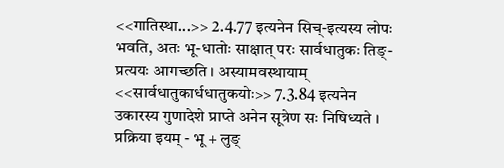<<गातिस्था...>> 2.4.77 इत्यनेन सिच्-इत्यस्य लोपः भवति, अतः भू-धातोः साक्षात् परः सार्वधातुकः तिङ्-प्रत्ययः आगच्छति । अस्यामवस्थायाम् <<सार्वधातुकार्धधातुकयोः>> 7.3.84 इत्यनेन उकारस्य गुणादेशे प्राप्ते अनेन सूत्रेण सः निषिध्यते । प्रक्रिया इयम् - भू + लुङ्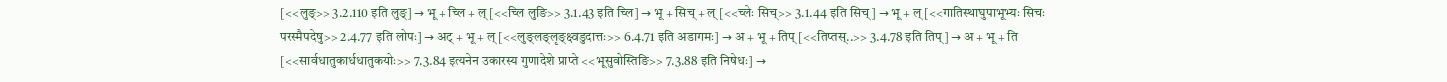[<<लुङ्>> 3.2.110 इति लुङ्] → भू + च्लि + ल् [<<च्लि लुङि>> 3.1.43 इति च्लि] → भू + सिच् + ल् [<<च्लेः सिच्>> 3.1.44 इति सिच्] → भू + ल् [<<गातिस्थाघुपाभूभ्यः सिचः परस्मैपदेषु>> 2.4.77 इति लोपः] → अट् + भू + ल् [<<लुङ्लङ्लृङ्क्ष्वडुदात्तः>> 6.4.71 इति अडागमः] → अ + भू + तिप् [<<तिप्तस्..>> 3.4.78 इति तिप्] → अ + भू + ति [<<सार्वधातुकार्धधातुकयोः>> 7.3.84 इत्यनेन उकारस्य गुणादेशे प्राप्ते <<भूसुवोस्तिङि>> 7.3.88 इति निषेधः] →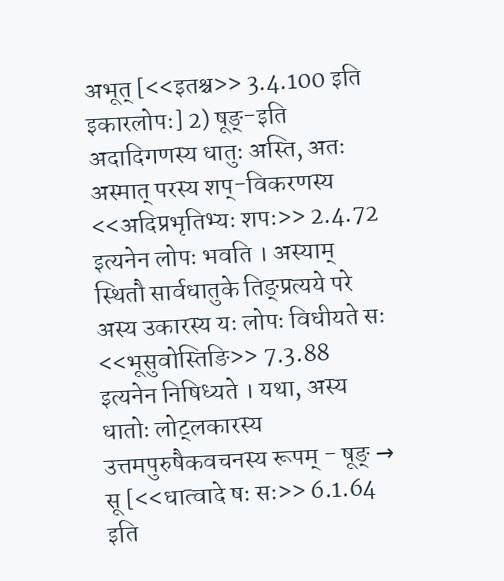अभूत् [<<इतश्च>> 3.4.100 इति इकारलोपः] 2) षूङ्-इति अदादिगणस्य धातुः अस्ति, अतः अस्मात् परस्य शप्-विकरणस्य <<अदिप्रभृतिभ्यः शपः>> 2.4.72 इत्यनेन लोपः भवति । अस्याम् स्थितौ सार्वधातुके तिङ्प्रत्यये परे अस्य उकारस्य यः लोपः विधीयते सः <<भूसुवोस्तिङि>> 7.3.88 इत्यनेन निषिध्यते । यथा, अस्य धातोः लोट्लकारस्य उत्तमपुरुषैकवचनस्य रूपम् - षूङ् → सू [<<धात्वादे षः सः>> 6.1.64 इति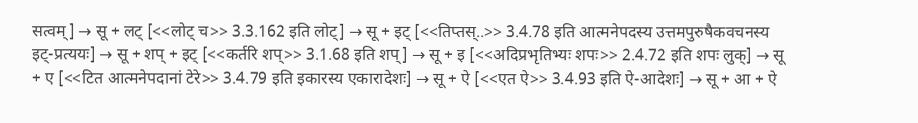सत्वम्] → सू + लट् [<<लोट् च>> 3.3.162 इति लोट्] → सू + इट् [<<तिप्तस्..>> 3.4.78 इति आत्मनेपदस्य उत्तमपुरुषैकवचनस्य इट्-प्रत्ययः] → सू + शप् + इट् [<<कर्तरि शप्>> 3.1.68 इति शप्] → सू + इ [<<अदिप्रभृतिभ्यः शपः>> 2.4.72 इति शपः लुक्] → सू + ए [<<टित आत्मनेपदानां टेरे>> 3.4.79 इति इकारस्य एकारादेशः] → सू + ऐ [<<एत ऐ>> 3.4.93 इति ऐ-आदेशः] → सू + आ + ऐ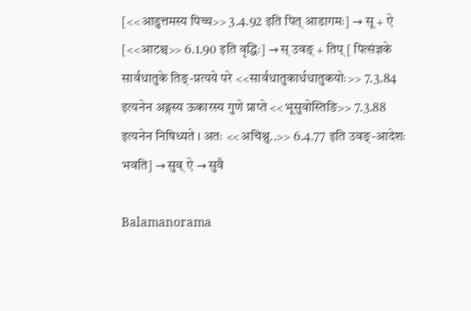[<<आडुत्तमस्य पिच्च>> 3.4.92 इति पित् आडागमः] → सू + ऐ [<<आटश्च>> 6.1.90 इति वृद्धिः] → स् उवङ् + तिप् [ पित्संज्ञके सार्वधातुके तिङ्-प्रत्यये परे <<सार्वधातुकार्धधातुकयोः>> 7.3.84 इत्यनेन अङ्गस्य ऊकारस्य गुणे प्राप्ते <<भूसुवोस्तिङि>> 7.3.88 इत्यनेन निषिध्यते । अतः <<अचिश्नु..>> 6.4.77 इति उवङ्-आदेशः भवति] → सुव् ऐ → सुवै

Balamanorama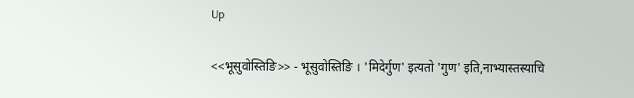Up

<<भूसुवोस्तिङि>> - भूसुवोस्तिङि । 'मिदेर्गुण' इत्यतो 'गुण' इति,नाभ्यास्तस्याचि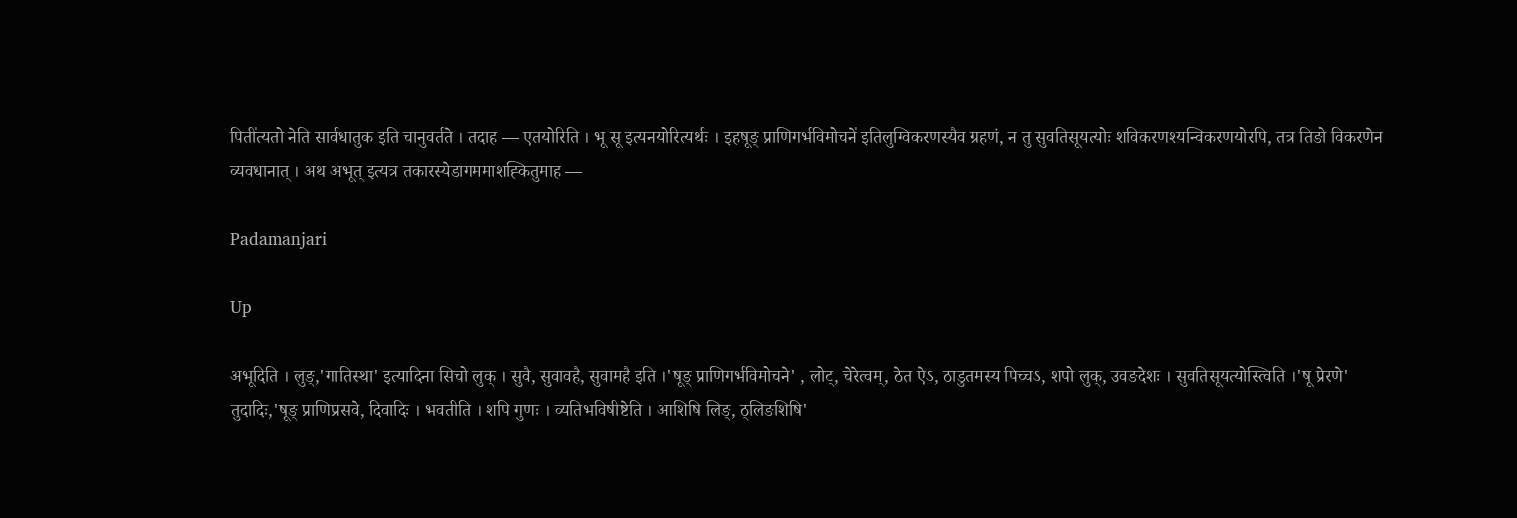पिती॑त्यतो नेति सार्वधातुक इति चानुवर्तते । तदाह — एतयोरिति । भू सू इत्यनयोरित्यर्थः । इहषूङ् प्राणिगर्भविमोचने॑ इतिलुग्विकरणस्यैव ग्रहणं, न तु सुवतिसूयत्योः शविकरणश्यन्विकरणयोरपि, तत्र तिङो विकरणेन व्यवधानात् । अथ अभूत् इत्यत्र तकारस्येडागममाशह्कितुमाह —

Padamanjari

Up

अभूदिति । लुङ्,'गातिस्था' इत्यादिना सिचो लुक् । सुवै, सुवावहै, सुवामहै इति ।'षूङ् प्राणिगर्भविमोचने' , लोट्, चेरेत्वम्, ठेत ऐऽ, ठाडुतमस्य पिच्चऽ, शपो लुक्, उवङदेशः । सुवतिसूयत्योस्त्विति ।'षू प्रेरणे' तुदादिः,'षूङ् प्राणिप्रसवे, दिवादिः । भवतीति । शपि गुणः । व्यतिभविषीष्टेति । आशिषि लिङ्, ठ्लिङशिषि'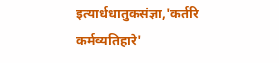इत्यार्धधातुकसंज्ञा,'कर्तरि कर्मव्यतिहारे'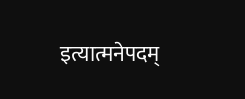इत्यात्मनेपदम्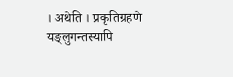। अथेति । प्रकृतिग्रहणे यङ्लुगन्तस्यापि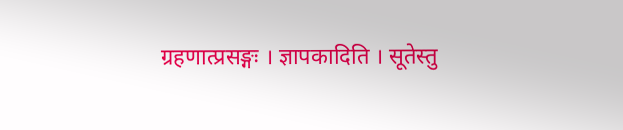ग्रहणात्प्रसङ्गः । ज्ञापकादिति । सूतेस्तु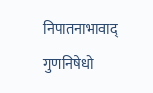निपातनाभावाद् गुणनिषेधो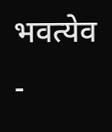भवत्येव -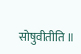सोषुवीतीति ॥